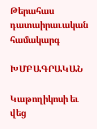Թերահաս դատաիրաւական համակարգ

ԽՄԲԱԳՐԱԿԱՆ

Կաթողիկոսի եւ վեց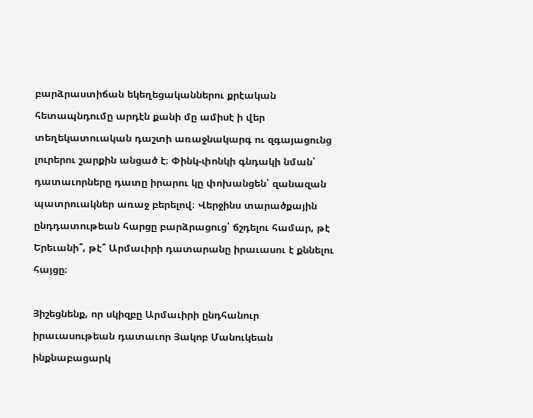բարձրաստիճան եկեղեցականներու քրէական հետապնդումը արդէն քանի մը ամիսէ ի վեր տեղեկատուական դաշտի առաջնակարգ ու զգայացունց լուրերու շարքին անցած է։ Փինկ-փոնկի գնդակի նման՝ դատաւորները դատը իրարու կը փոխանցեն՝ զանազան պատրուակներ առաջ բերելով։ Վերջինս տարածքային ընդդատութեան հարցը բարձրացուց՝ ճշդելու համար, թէ Երեւանի՞, թէ՞ Արմաւիրի դատարանը իրաւասու է քննելու հայցը։

Յիշեցնենք, որ սկիզբը Արմաւիրի ընդհանուր իրաւասութեան դատաւոր Յակոբ Մանուկեան ինքնաբացարկ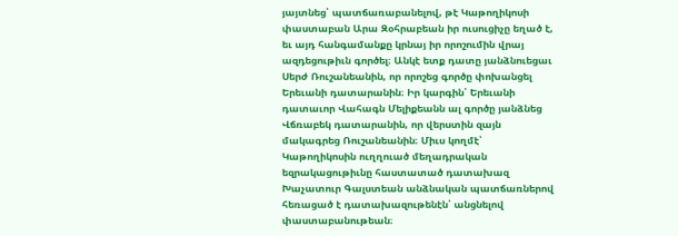յայտնեց՝ պատճառաբանելով, թէ Կաթողիկոսի փաստաբան Արա Զօհրաբեան իր ուսուցիչը եղած է, եւ այդ հանգամանքը կրնայ իր որոշումին վրայ ազդեցութիւն գործել։ Անկէ ետք դատը յանձնուեցաւ Սերժ Ռուշանեանին, որ որոշեց գործը փոխանցել Երեւանի դատարանին։ Իր կարգին՝ Երեւանի դատաւոր Վահագն Մելիքեանն ալ գործը յանձնեց Վճռաբեկ դատարանին, որ վերստին զայն մակագրեց Ռուշանեանին։ Միւս կողմէ՝ Կաթողիկոսին ուղղուած մեղադրական եզրակացութիւնը հաստատած դատախազ Խաչատուր Գալստեան անձնական պատճառներով հեռացած է դատախազութենէն՝ անցնելով փաստաբանութեան։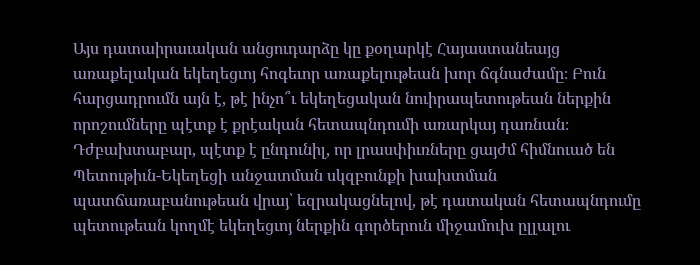Այս դատաիրաւական անցուդարձը կը քօղարկէ Հայաստանեայց առաքելական եկեղեցւոյ հոգեւոր առաքելութեան խոր ճգնաժամը։ Բուն հարցադրումն այն է, թէ ինչո՞ւ եկեղեցական նուիրապետութեան ներքին որոշումները պէտք է քրէական հետապնդումի առարկայ դառնան։ Դժբախտաբար, պէտք է ընդունիլ, որ լրասփիւռները ցայժմ հիմնուած են Պետութիւն-Եկեղեցի անջատման սկզբունքի խախտման պատճառաբանութեան վրայ՝ եզրակացնելով, թէ դատական հետապնդումը պետութեան կողմէ եկեղեցւոյ ներքին գործերուն միջամուխ ըլլալու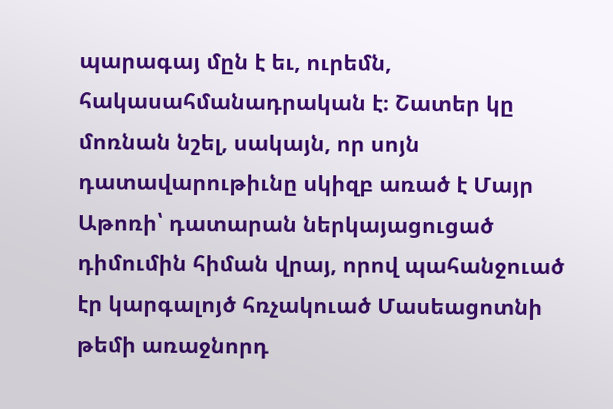պարագայ մըն է եւ, ուրեմն, հակասահմանադրական է։ Շատեր կը մոռնան նշել, սակայն, որ սոյն դատավարութիւնը սկիզբ առած է Մայր Աթոռի՝ դատարան ներկայացուցած դիմումին հիման վրայ, որով պահանջուած էր կարգալոյծ հռչակուած Մասեացոտնի թեմի առաջնորդ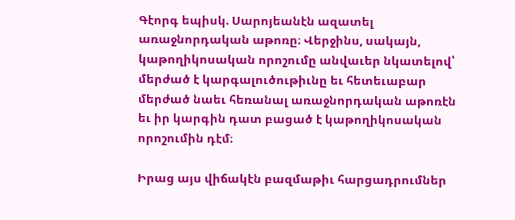Գէորգ եպիսկ. Սարոյեանէն ազատել առաջնորդական աթոռը։ Վերջինս, սակայն, կաթողիկոսական որոշումը անվաւեր նկատելով՝ մերժած է կարգալուծութիւնը եւ հետեւաբար մերժած նաեւ հեռանալ առաջնորդական աթոռէն եւ իր կարգին դատ բացած է կաթողիկոսական որոշումին դէմ։

Իրաց այս վիճակէն բազմաթիւ հարցադրումներ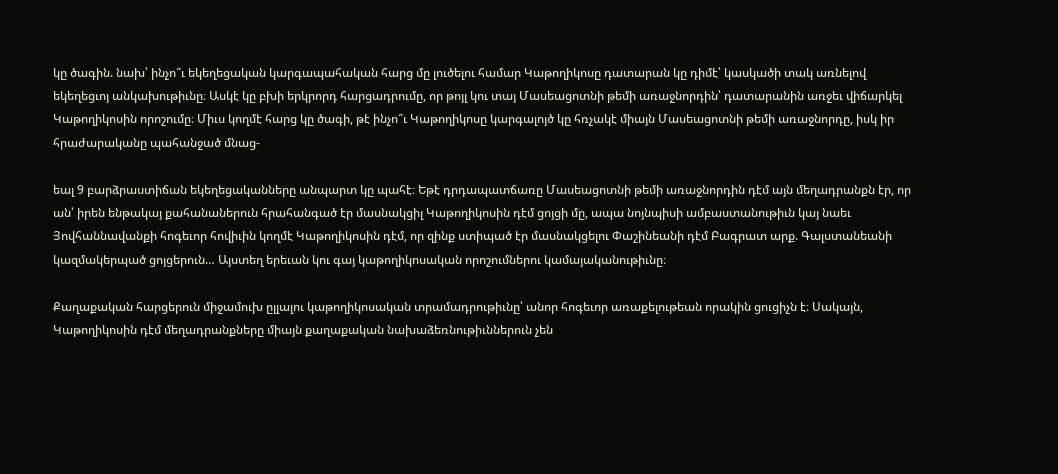կը ծագին. նախ՝ ինչո՞ւ եկեղեցական կարգապահական հարց մը լուծելու համար Կաթողիկոսը դատարան կը դիմէ՝ կասկածի տակ առնելով եկեղեցւոյ անկախութիւնը։ Ասկէ կը բխի երկրորդ հարցադրումը, որ թոյլ կու տայ Մասեացոտնի թեմի առաջնորդին՝ դատարանին առջեւ վիճարկել Կաթողիկոսին որոշումը։ Միւս կողմէ հարց կը ծագի, թէ ինչո՞ւ Կաթողիկոսը կարգալոյծ կը հռչակէ միայն Մասեացոտնի թեմի առաջնորդը, իսկ իր հրաժարականը պահանջած մնաց-

եալ 9 բարձրաստիճան եկեղեցականները անպարտ կը պահէ։ Եթէ դրդապատճառը Մասեացոտնի թեմի առաջնորդին դէմ այն մեղադրանքն էր, որ ան՝ իրեն ենթակայ քահանաներուն հրահանգած էր մասնակցիլ Կաթողիկոսին դէմ ցոյցի մը, ապա նոյնպիսի ամբաստանութիւն կայ նաեւ Յովհաննավանքի հոգեւոր հովիւին կողմէ Կաթողիկոսին դէմ, որ զինք ստիպած էր մասնակցելու Փաշինեանի դէմ Բագրատ արք. Գալստանեանի կազմակերպած ցոյցերուն… Այստեղ երեւան կու գայ կաթողիկոսական որոշումներու կամայականութիւնը։

Քաղաքական հարցերուն միջամուխ ըլլալու կաթողիկոսական տրամադրութիւնը՝ անոր հոգեւոր առաքելութեան որակին ցուցիչն է։ Սակայն, Կաթողիկոսին դէմ մեղադրանքները միայն քաղաքական նախաձեռնութիւններուն չեն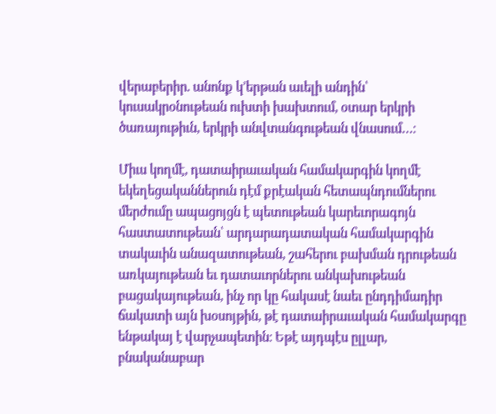վերաբերիր. անոնք կ՚երթան աւելի անդին՝ կուսակրօնութեան ուխտի խախտում, օտար երկրի ծառայութիւն, երկրի անվտանգութեան վնասում…։

Միւս կողմէ, դատաիրաւական համակարգին կողմէ եկեղեցականներուն դէմ քրէական հետապնդումներու մերժումը ապացոյցն է պետութեան կարեւորագոյն հաստատութեան՝ արդարադատական համակարգին տակաւին անազատութեան, շահերու բախման դրութեան առկայութեան եւ դատաւորներու անկախութեան բացակայութեան, ինչ որ կը հակասէ նաեւ ընդդիմադիր ճակատի այն խօսոյթին, թէ դատաիրաւական համակարգը ենթակայ է վարչապետին։ Եթէ այդպէս ըլլար, բնականաբար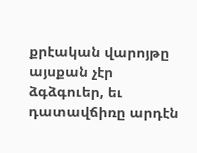քրէական վարոյթը այսքան չէր ձգձգուեր, եւ դատավճիռը արդէն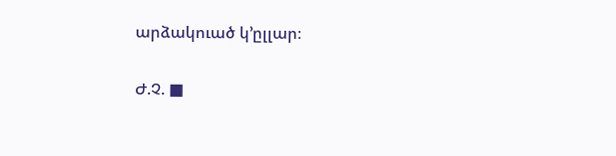արձակուած կ՚ըլլար։

Ժ.Չ. ■